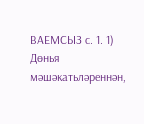ВАЕМСЫЗ с. 1. 1) Дөнья мәшәкатьләреннән,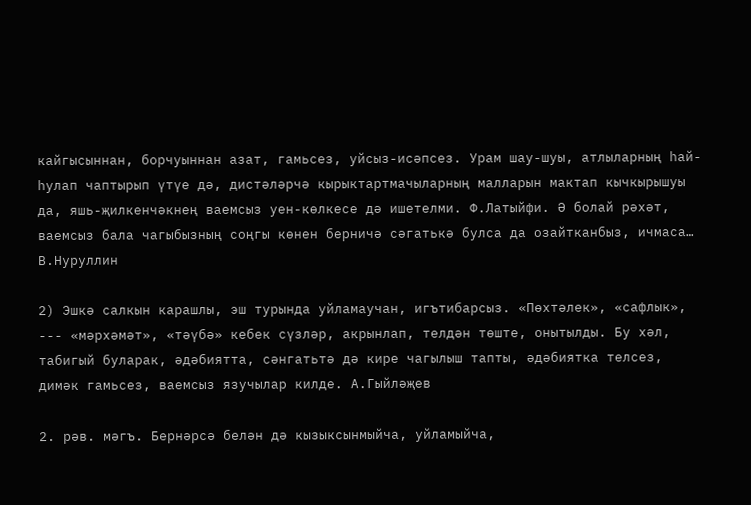кайгысыннан, борчуыннан азат, гамьсез, уйсыз-исәпсез. Урам шау-шуы, атлыларның һай-һулап чаптырып үтүе дә, дистәләрчә кырыктартмачыларның малларын мактап кычкырышуы да, яшь-җилкенчәкнең ваемсыз уен-көлкесе дә ишетелми. Ф.Латыйфи. Ә болай рәхәт, ваемсыз бала чагыбызның соңгы көнен берничә сәгатькә булса да озайтканбыз, ичмаса… В.Нуруллин

2) Эшкә салкын карашлы, эш турында уйламаучан, игътибарсыз. «Пөхтәлек», «сафлык», --- «мәрхәмәт», «тәүбә» кебек сүзләр, акрынлап, телдән төште, онытылды. Бу хәл, табигый буларак, әдәбиятта, сәнгатьтә дә кире чагылыш тапты, әдәбиятка телсез, димәк гамьсез, ваемсыз язучылар килде. А.Гыйләҗев

2. рәв. мәгъ. Бернәрсә белән дә кызыксынмыйча, уйламыйча,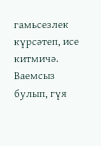гамьсезлек күрсәтеп, исе китмичә. Ваемсыз булып, гүя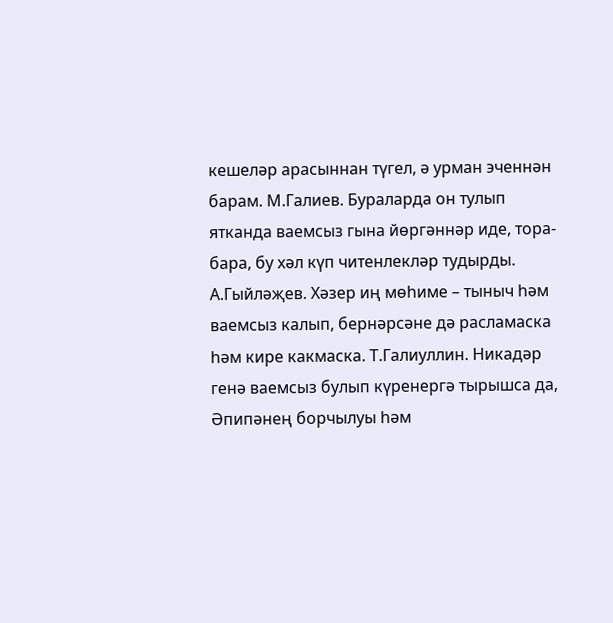кешеләр арасыннан түгел, ә урман эченнән барам. М.Галиев. Бураларда он тулып ятканда ваемсыз гына йөргәннәр иде, тора-бара, бу хәл күп читенлекләр тудырды. А.Гыйләҗев. Хәзер иң мөһиме – тыныч һәм ваемсыз калып, бернәрсәне дә расламаска һәм кире какмаска. Т.Галиуллин. Никадәр генә ваемсыз булып күренергә тырышса да, Әпипәнең борчылуы һәм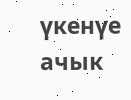үкенүе ачык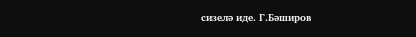сизелә иде. Г.Бәширов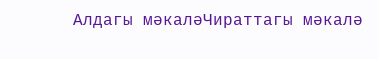Алдагы мәкаләЧираттагы мәкалә